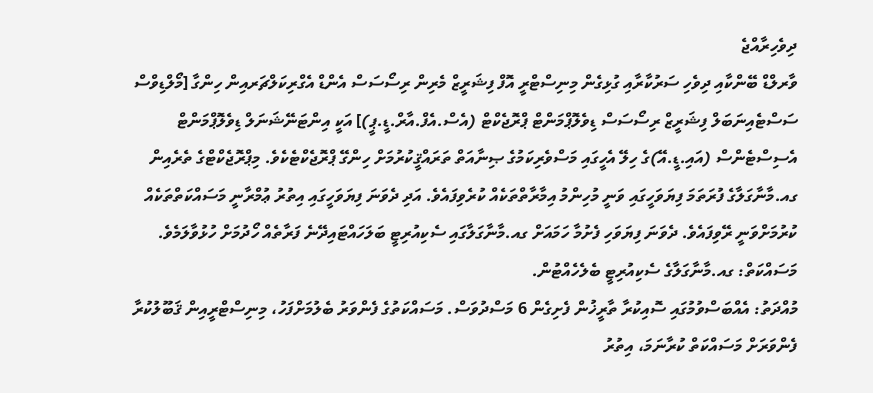ދިވެހިރާއްޖެ
ވާރލްޑް ބޭންކާއި ދިވެހި ސަރުކާރާއި ގުޅިގެން މިނިސްޓްރީ އޮފް ފިޝަރީޒް މެރިން ރިސޯސަސް އެންޑް އެގްރިކަލްޗަރއިން ހިންގާ [މޯލްޑިވްސް ސަސްޓެއިނަބަލް ފިޝަރީޒް ރިސޯސަސް ޑިވެލޮޕްމަންޓް ޕްރޮޖެކްޓް (އެސް.އެފް.އާރް.ޑީ.ޕީ)] އަކީ އިންޓަނޭޝަނަލް ޑިވެލޮޕްމަންޓް އެސިސްޓެންސް (އައި.ޑީ.އޭ)ގެ ހިލޭ އެހީގައި މަސްވެރިކަމުގެ ޞިނާއަތް ތަރައްޤީކުރުމަށް ހިންގޭ ޕްރޮޖެކްޓެކެވެ. މިޕްރޮޖެކްޓްގެ ތެރެއިން ގއ.މާނާގަލާގެ ފުރަތަމަ ފިޔަވަހީގައި ވަނީ މުހިންމު އިމާރާތްތަކެއް ކުރެވިފައެވެ. އަދި ދެވަނަ ފިޔަވަހީގައި އިތުރު ޢުމްރާނީ މަސައްކަތްތަކެއް ކުރުމަށްވަނީ ރޭވިފައެވެ. ދެވަނަ ފިޔަވަހި ފެށުމާ ހަމައަށް ގއ.މާނާގަލާގައި ސެކިއުރިޓީ ބަލަހައްޓައިދޭނެ ފަރާތެއް ހޯދުމަށް ހުޅުވާލަމެވެ.
މަސައްކަތް: ގއ.މާނާގަލާގެ ސެކިއުރިޓީ ބެލެހެއްޓުން.
މުއްދަތު: އެއްބަސްވުމުގައި ސޮއިކުރާ ތާރީޚުން ފެށިގެން 6 މަސްދުވަސް. މަސައްކަތުގެ ފެންވަރު ބެލުމަށްފަހު، މިނިސްޓްރީއިން ޤަބޫލުކުރާ ފެންވަރަށް މަސައްކަތް ކުރާނަމަ، އިތުރު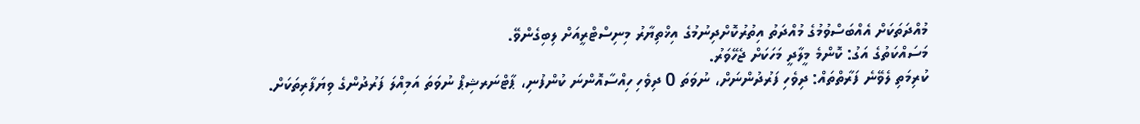މުއްދަތަކަށް އެއްބަސްވުމުގެ މުއްދަތު އިތުރުކޮށްދިނުމުގެ އިޚްތިޔާރު މިނިސްޓްރީއަށް ލިބިގެންވޭ.
މަސައްކަތުގެ އަގު: ކޮންމެ މީލާދީ މަހަކަށް ޖެހޭވަރު.
ކުރިމަތި ލެވޭނެ ފަރާތްތައް: ދިވެހި ފަރުދުންނަށް، ނުވަތަ 0 ދިވެހި ހިއްސާއޮންނަ ކުންފުނި، ޕާޓްނަރޝިޕް ނުވަތަ އަމިއްލަ ފަރުދުންގެ ވިޔަފާރިތަކަށް.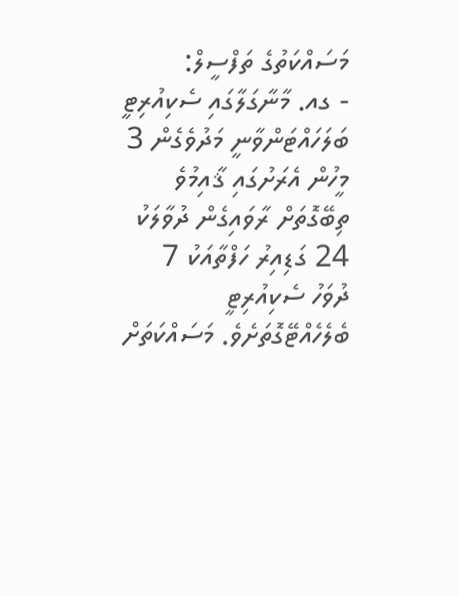މަސައްކަތުގެ ތަފްސީލް:
- ގއ. މާނާގަލާގައި ސެކިއުރިޓީ ބަލަހައްޓަންވާނީ މަދުވެގެން 3 މީހުން އެރަށުގައި ޤާއިމުވެ ތިބޭގޮތަށް ރާވައިގެން ދުވާލަކު 24 ގަޑިއިރު ހަފްތާއަކު 7 ދުވަހު ސެކިއުރިޓީ ބެލެހެއްޓޭގޮތަށެވެ. މަސައްކަތަށް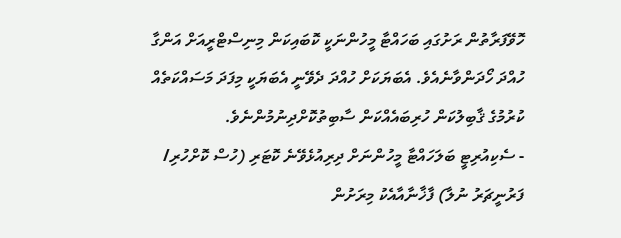ހޮވޭފަރާތުން ރަށުގައި ބަހައްޓާ މީހުންނަކީ ކޮބައިކަން މިނިސްޓްރީއަށް އަންގާ ހުއްދަ ހޯދަންވާނެއެވެ. އެބަޔަކަށް ހުއްދަ ދެވޭނީ އެބަޔަކީ މިފަދަ މަސައްކަތެއް ކުރުމުގެ ޤާބިލުކަން ހުރިބައެއްކަން ސާބިތުކޮށްދިނުމުންނެވެ.
- ސެކިއުރިޓީ ބަލަހައްޓާ މީހުންނަށް ދިރިއުޅެވޭނެ ކޮޓަރި (ހުސް ކޮށްހުރި/ ފަރުނީޗަރު ނުލާ) ފާޚާނާއާއެކު މިރަށުން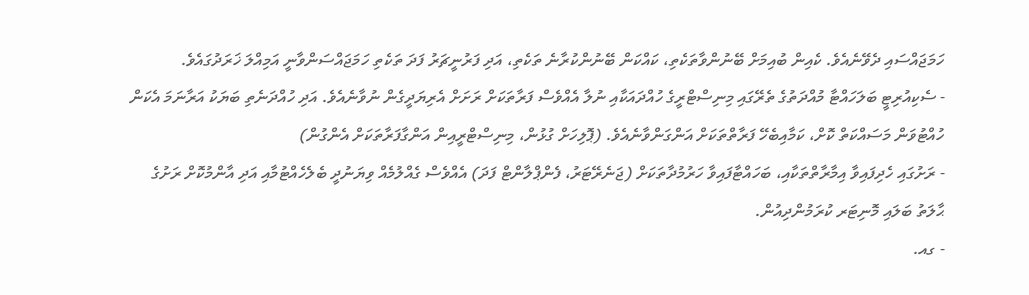ހަމަޖައްސައި ދެވޭނެއެވެ. ކެއިން ބުއިމަށް ބޭނުންވާތަކެތި، ކައްކަން ބޭނުންކުރާނެ ތަކެތި، އަދި ފަރުނީޗަރު ފަދަ ތަކެތި ހަމަޖައްސަންވާނީ އަމިއްލަ ޚަރަދުގައެވެ.
- ސެކިއުރިޓީ ބަލަހައްޓާ މުއްދަތުގެ ތެރޭގައި މިނިސްޓްރީގެ ހުއްދައަކާއި ނުލާ އެއްވެސް ފަރާތަކަށް ރަށަށް އެރިޔަދީގެން ނުވާނެއެވެ. އަދި ހުއްދަނެތި ބަޔަކު އަރާނަމަ އެކަން ހުއްޓުވަން މަސައްކަތް ކޮށް، ކަމާއިބެހޭ ފަރާތްތަކަށް އަންގަންވާނެއެވެ. (ޕޮލިހަށް ގުޅުން، މިނިސްޓްރީއިން އަންގާފަރާތަކަށް އެންގުން)
- ރަށުގައި ހެދިފައިވާ އިމާރާތްތަކާއި، ބަހައްޓާފައިވާ ހަރުމުދާތަކަށް (ޖަނެރޭޓަރު، ފެންޕްލާންޓް ފަދަ) އެއްވެސް ގެއްލުމެއް ވިޔަނުދީ ބެލެހެއްޓުމާއި އަދި އާންމުކޮށް ރަށުގެ ޙާލަތު ބަލައި މޮނިޓަރ ކުރަމުންދިއުން.
- ގއ.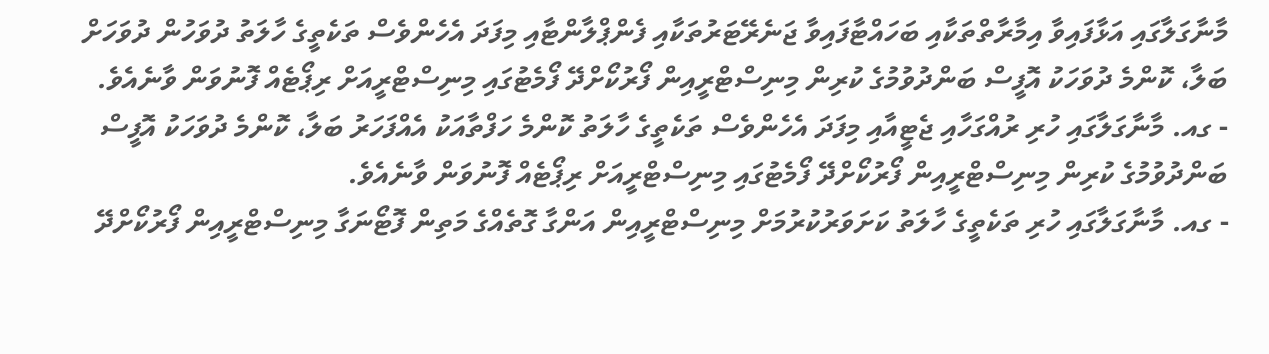މާނާގަލާގައި އަޅާފައިވާ އިމާރާތްތަކާއި ބަހައްޓާފައިވާ ޖަނެރޭޓަރުތަކާއި ފެންޕްލާންޓާއި މިފަދަ އެހެންވެސް ތަކެތީގެ ހާލަތު ދުވަހުން ދުވަހަށް ބަލާ، ކޮންމެ ދުވަހަކު އޮފީސް ބަންދުވުމުގެ ކުރިން މިނިސްޓްރީއިން ފޯރުކޯށްދޭ ފޯމެޓުގައި މިނިސްޓްރީއަށް ރިޕޯޓެއް ފޮނުވަން ވާނެއެވެ.
- ގއ. މާނާގަލާގައި ހުރި ރުއްގަހާއި ޖެޓީއާއި މިފަދަ އެހެންވެސް ތަކެތީގެ ހާލަތު ކޮންމެ ހަފްތާއަކު އެއްފަހަރު ބަލާ، ކޮންމެ ދުވަހަކު އޮފީސް ބަންދުވުމުގެ ކުރިން މިނިސްޓްރީއިން ފޯރުކޯށްދޭ ފޯމެޓުގައި މިނިސްޓްރީއަށް ރިޕޯޓެއް ފޮނުވަން ވާނެއެވެ.
- ގއ. މާނާގަލާގައި ހުރި ތަކެތީގެ ހާލަތު ކަށަވަރުކުރުމަށް މިނިސްޓްރީއިން އަންގާ ގޮތެއްގެ މަތިން ފޮޓޯނަގާ މިނިސްޓްރީއިން ފޯރުކޯށްދޭ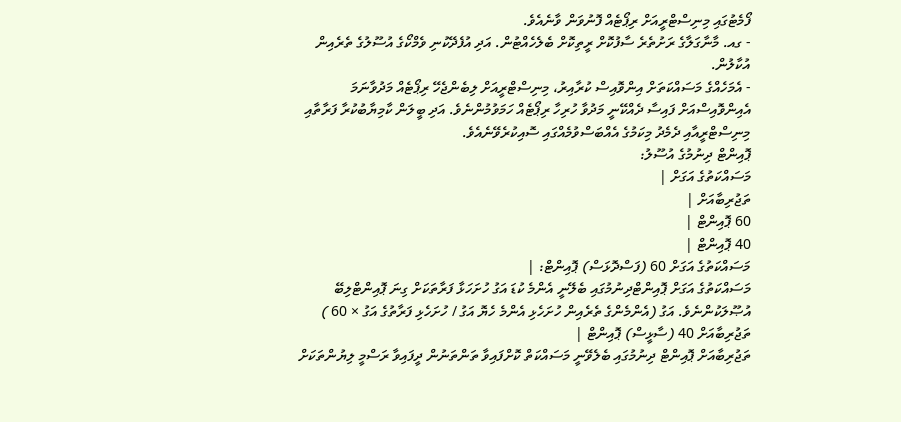ފޯމެޓުގައި މިނިސްޓްރީއަށް ރިޕޯޓެއް ފޮނުވަން ވާނެއެވެ.
- ގއ. މާނާގަލާގެ ރަށުތެރެ ސާފުކޮށް ރީތިކޮށް ބެލެހެއްޓުން. އަދި އުފެދޭކުނި ވެމްކޯގެ އުސޫލުގެ ތެރެއިން އުކާލުން.
- އެމަހެއްގެ މަސައްކަތަށް އިންވޮއިސް ކުރާއިރު، މިނިސްޓްރީއަށް ލިބެންޖެހޭ ރިޕޯޓެއް މަދުވާނަމަ އެއިންވޮއިސްއަށް ފައިސާ ދެއްކޭނީ މަދުވާ ހުރިހާ ރިޕޯޓެއް ހަމަވުމުންނެވެ. އަދި ބީލަން ކާމިޔާބުކުރާ ފަރާތާއި މިނިސްޓްރީއާއި ދެމެދު މިކަމުގެ އެއްބަސްވުމެއްގައި ސޮއިކުރެވޭނެއެވެ.
ޕޮއިންޓް ދިނުމުގެ އުސޫލު:
މަސައްކަތުގެ އަގަށް |
ތަޖުރިބާއަށް |
60 ޕޮއިންޓް |
40 ޕޮއިންޓް |
މަސައްކަތުގެ އަގަށް 60 (ފަސްދޮޅަސް) ޕޮއިންޓް: |
މަސައްކަތުގެ އަގަށް ޕޮއިންޓްދިނުމުގައި ބެލޭނީ އެންމެ ކުޑަ އަގު ހުށަހަޅާ ފަރާތަކަށް ގިނަ ޕޮއިންޓްލިބޭ އުޞޫލަކުންނެވެ. އަގު (އެންމެންގެ ތެރެއިން ހުށަހެޅި އެންމެ ހެޔޮ އަގު / ހުށަހެޅި ފަރާތުގެ އަގު × 60 )
ތަޖުރިބާއަށް 40 (ސާޅީސް) ޕޮއިންޓް |
ތަޖުރިބާއަށް ޕޮއިންޓް ދިނުމުގައި ބެލެވޭނީ މަސައްކަތް ކޮށްފައިވާ ތަންތަނުން ދީފައިވާ ރަސްމީ ލިޔުންތަކަށް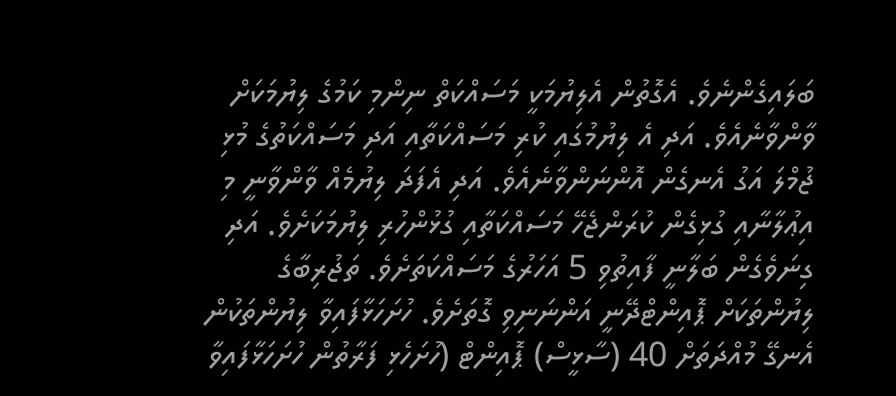ބަލައިގެންނެވެ. އެގޮތުން އެލިޔުމަކީ މަސައްކަތް ނިންމި ކަމުގެ ލިޔުމަކަށް ވާންވާނެއެވެ. އަދި އެ ލިޔުމުގައި ކުރި މަސައްކަތާއި އަދި މަސައްކަތުގެ މުޅި ޖުމްލަ އަގު އެނގެން އޮންނަންވާނެއެވެ. އަދި އެފަދަ ލިޔުމެއް ވާންވާނީ މި އިޢުލާނާއި ގުޅިގެން ކުރަންޖެހޭ މަސައްކަތާއި ގުޅުންހުރި ލިޔުމަކަށެވެ. އަދި ގިނަވެގެން ބަލާނީ ފާއިތުވި 5 އަހަރުގެ މަސައްކަތަށެވެ. ތަޖުރިބާގެ ލިޔުންތަކަށް ޕޮއިންޓްދޭނީ އަންނަނިވި ގޮތަށެވެ. ހުށަހަޅާފައިވާ ލިޔުންތަކުން އެނގޭ މުއްދަތަށް 40 (ސާޅީސް) ޕޮއިންޓް (ހުށަހެޅި ފަރާތުން ހުށަހަޅާފައިވާ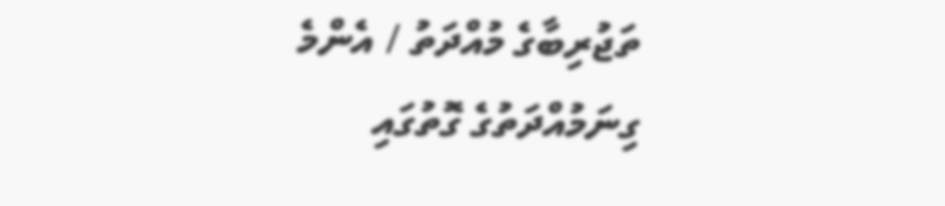ތަޖުރިބާގެ މުއްދަތު / އެންމެ ގިނަމުއްދަތުގެ ގޮތުގައި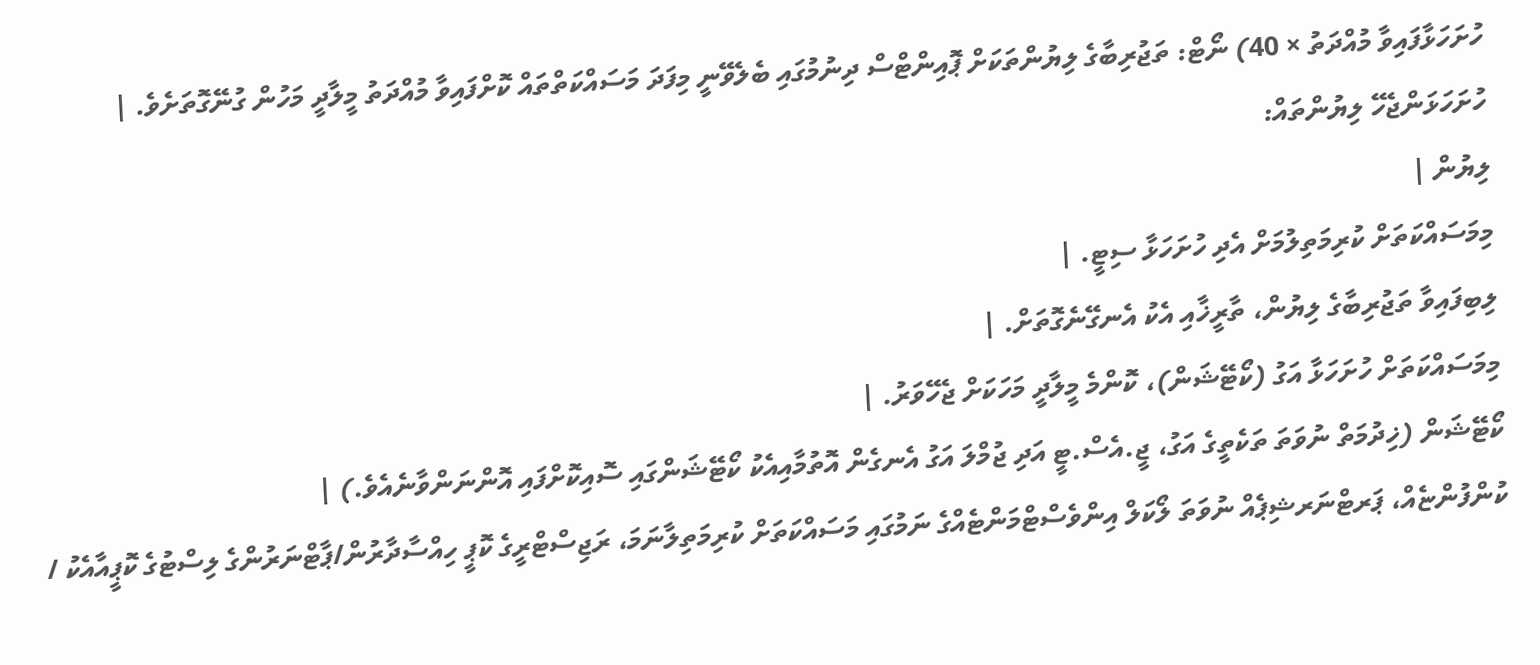ހުށަހަޅާފައިވާ މުއްދަތު × 40) ނޯޓް: ތަޖުރިބާގެ ލިޔުންތަކަށް ޕޮއިންޓްސް ދިނުމުގައި ބެލެވޭނީ މިފަދަ މަސައްކަތްތައް ކޮށްފައިވާ މުއްދަތު މީލާދީ މަހުން ގުނޭގޮތަށެވެ. |
ހުށަހަޅަންޖެހޭ ލިޔުންތައް:
ލިޔުން |
މިމަސައްކަތަށް ކުރިމަތިލުމަށް އެދި ހުށަހަޅާ ސިޓީ. |
ލިބިފައިވާ ތަޖުރިބާގެ ލިޔުން، ތާރީޚާއި އެކު އެނގޭނެގޮތަށް. |
މިމަސައްކަތަށް ހުށަހަޅާ އަގު (ކޯޓޭޝަން)، ކޮންމެ މީލާދީ މަހަކަށް ޖެހޭވަރު. |
ކޯޓޭޝަން (ޚިދުމަތް ނުވަތަ ތަކެތީގެ އަގު، ޖީ.އެސް.ޓީ އަދި ޖުމްލަ އަގު އެނގެން އޮތުމާއިއެކު ކޯޓޭޝަންގައި ސޮއިކޮށްފައި އޮންނަންވާނެއެވެ.) |
ކުންފުންޏެއް، ޕަރޓްނަރޝިޕެއް ނުވަތަ ލޯކަލް އިންވެސްޓްމަންޓެއްގެ ނަމުގައި މަސައްކަތަށް ކުރިމަތިލާނަމަ، ރަޖިސްޓްރީގެ ކޮޕީ ހިއްސާދާރުން/ޕާޓްނަރުންގެ ލިސްޓުގެ ކޮޕީއާއެކު /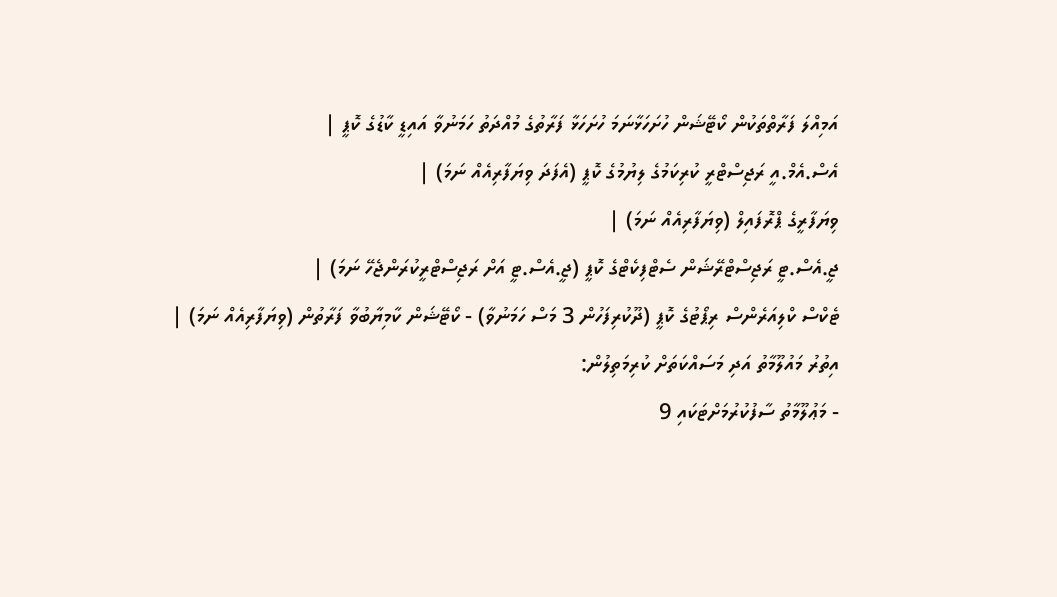އަމިއްލަ ފަރާތްތަކުން ކޯޓޭޝަން ހުށަހަޅާނަމަ ހުށަހަޅާ ފަރާތުގެ މުއްދަތު ހަމަނުވާ އައިޑީ ކާޑުގެ ކޮޕީ |
އެސް.އެމް.އީ ރަޖިސްޓްރީ ކުރިކަމުގެ ލިޔުމުގެ ކޮޕީ (އެފަދަ ވިޔަފާރިއެއް ނަމަ) |
ވިޔަފާރީގެ ޕްރޮފައިލް (ވިޔަފާރިއެއް ނަމަ) |
ޖީ.އެސް.ޓީ ރަޖިސްޓްރޭޝަން ސެޓްފިކެޓްގެ ކޮޕީ (ޖީ.އެސް.ޓީ އަށް ރަޖިސްޓްރީކުރަންޖެހޭ ނަމަ) |
ޓެކްސް ކްލިއަރެންސް ރިޕޯޓުގެ ކޮޕީ (ދޫކުރިފަހުން 3 މަސް ހަމަނުވާ) - ކޯޓޭޝަން ކާމިޔާބުވާ ފަރާތުން (ވިޔަފާރިއެއް ނަމަ) |
އިތުރު މައުލޫމާތު އަދި މަސައްކަތަށް ކުރިމަތިލުން:
- މަޢުލޫމާތު ސާފުކުރުމަށްޓަކައި 9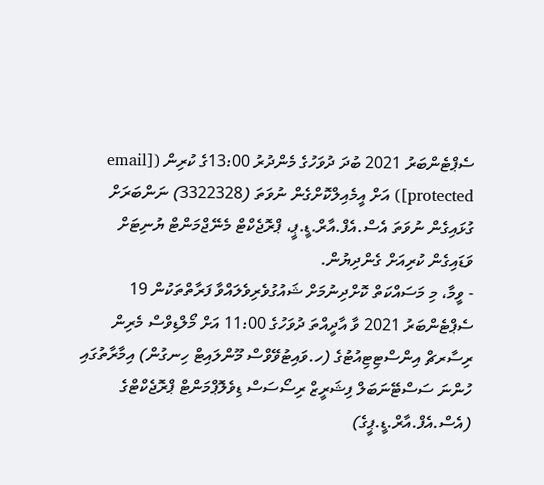ސެޕްޓެންބަރު 2021 ބުދަ ދުވަހުގެ މެންދުރު 13:00ގެ ކުރިން ([email protected]) އަށް އީމެއިލްކޮށްގެން ނުވަތަ (3322328) ނަންބަރަށް ގުޅައިގެން ނުވަތަ އެސް.އެފް.އާރް.ޑީ.ޕީ، ޕްރޮޖެކްޓް މެނޭޖްމަންޓް ޔުނިޓަށް ވަޑައިގެން ކުރިއަށް ގެންދިޔުން.
- ވީމާ، މި މަސައްކަތް ކޮށްދިނުމަށް ޝައުގުވެރިވެލައްވާ ފަރާތްތަކުން 19 ސެޕްޓެންބަރު 2021 ވާ އާދީއްތަ ދުވަހުގެ 11:00 އަށް މޯލްޑިވްސް މެރިން ރިސާރޗް އިންސްޓިޓިއުޓުގެ (ހ.ވައިޓުވޭވްސް މޫންލައިޓް ހިނގުން) އިމާރާތުގައި ހުންނަ ސަސްޓޭނަބަލް ފިޝަރީޒް ރިސޯސަސް ޑިވެލޮޕްމަންޓް ޕްރޮޖެކްޓްގެ (އެސް.އެފް.އާރް.ޑީ.ޕީގެ)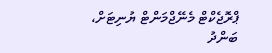ޕްރޮޖެކްޓް މެނޭޖްމަންޓް ޔުނިޓަށް، ބަންދު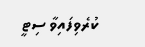ކުރެވިފައިވާ ސިޓީ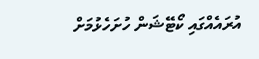އުރައެއްގައި ކޯޓޭޝަން ހުށަހެޅުމަށް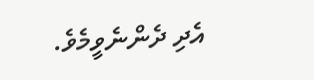އެދި ދެންނެވީމެވެ.